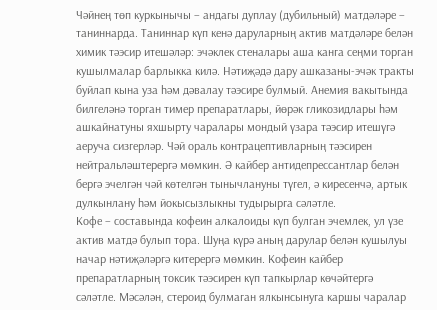Чәйнең төп куркынычы – андагы дуплау (дубильный) матдәләре – таниннарда. Таниннар күп кенә даруларның актив матдәләре белән химик тәэсир итешәләр: эчәклек стеналары аша канга сеңми торган кушылмалар барлыкка килә. Нәтиҗәдә дару ашказаны-эчәк тракты буйлап кына уза һәм дәвалау тәэсире булмый. Анемия вакытында билгеләнә торган тимер препаратлары, йөрәк гликозидлары һәм ашкайнатуны яхшырту чаралары мондый үзара тәэсир итешүгә аеруча сизгерләр. Чәй ораль контрацептивларның тәэсирен нейтральләштерергә мөмкин. Ә кайбер антидепрессантлар белән бергә эчелгән чәй көтелгән тынычлануны түгел, ә киресенчә, артык дулкынлану һәм йокысызлыкны тудырырга сәләтле.
Кофе – составында кофеин алкалоиды күп булган эчемлек, ул үзе актив матдә булып тора. Шуңа күрә аның дарулар белән кушылуы начар нәтиҗәләргә китерергә мөмкин. Кофеин кайбер препаратларның токсик тәэсирен күп тапкырлар көчәйтергә сәләтле. Мәсәлән, стероид булмаган ялкынсынуга каршы чаралар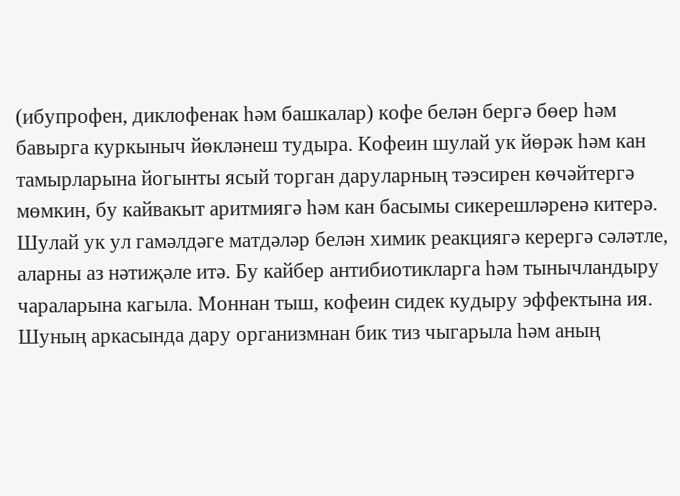(ибупрофен, диклофенак һәм башкалар) кофе белән бергә бөер һәм бавырга куркыныч йөкләнеш тудыра. Кофеин шулай ук йөрәк һәм кан тамырларына йогынты ясый торган даруларның тәэсирен көчәйтергә мөмкин, бу кайвакыт аритмиягә һәм кан басымы сикерешләренә китерә. Шулай ук ул гамәлдәге матдәләр белән химик реакциягә керергә сәләтле, аларны аз нәтиҗәле итә. Бу кайбер антибиотикларга һәм тынычландыру чараларына кагыла. Моннан тыш, кофеин сидек кудыру эффектына ия. Шуның аркасында дару организмнан бик тиз чыгарыла һәм аның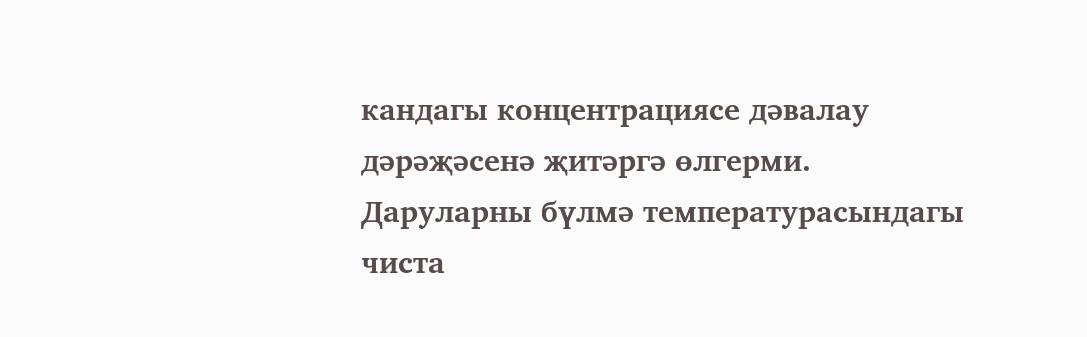кандагы концентрациясе дәвалау дәрәҗәсенә җитәргә өлгерми.
Даруларны бүлмә температурасындагы чиста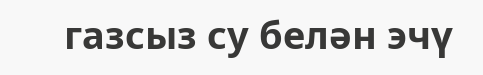газсыз су белән эчү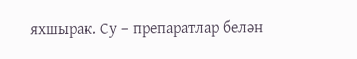яхшырак. Су – препаратлар белән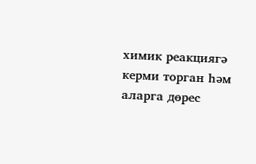химик реакциягә керми торган һәм аларга дөрес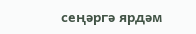сеңәргә ярдәм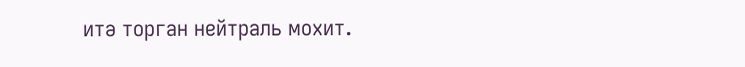итә торган нейтраль мохит.